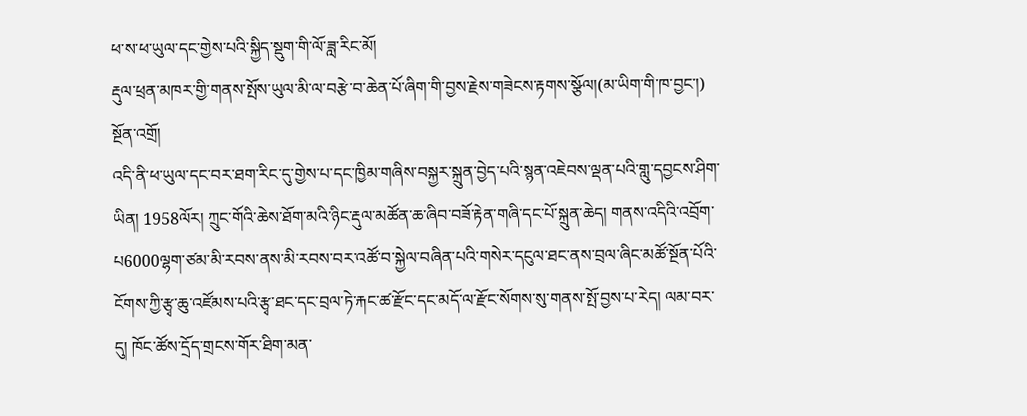ཕ་ས་ཕ་ཡུལ་དང་གྱེས་པའི་སྐྱིད་སྡུག་གི་ལོ་ཟླ་རིང་མོ།
རྡུལ་ཕྲན་མཁར་གྱི་གནས་སྤོས་ཡུལ་མི་ལ་བརྩེ་བ་ཆེན་པོ་ཞིག་གི་བྱས་རྗེས་གཟེངས་རྟགས་སྩོལ།(མ་ཡིག་གི་ཁ་བྱང་།)
སྔོན་འགྲོ།
འདི་ནི་ཕ་ཡུལ་དང་བར་ཐག་རིང་དུ་གྱེས་པ་དང་ཁྱིམ་གཞིས་བསྐྱར་སྐྲུན་བྱེད་པའི་སྙན་འཇེབས་ལྡན་པའི་གླུ་དབྱངས་ཤིག་ཡིན། 1958ལོར། ཀྲུང་གོའི་ཆེས་ཐོག་མའི་ཉིང་རྡུལ་མཚོན་ཆ་ཞིབ་བཟོ་རྟེན་གཞི་དང་པོ་སྐྲུན་ཆེད། གནས་འདིའི་འབྲོག་པ6000ལྷག་ཙམ་མི་རབས་ནས་མི་རབས་བར་འཚོ་བ་སྐྱེལ་བཞིན་པའི་གསེར་དངུལ་ཐང་ནས་བྲལ་ཞིང་མཚོ་སྔོན་པོའི་ངོགས་ཀྱི་རྩྭ་ཆུ་འཛོམས་པའི་རྩྭ་ཐང་དང་བྲལ་ཏེ་རྐང་ཚ་རྫོང་དང་མདོ་ལ་རྫོང་སོགས་སུ་གནས་སྤོ་བྱས་པ་རེད། ལམ་བར་དུ། ཁོང་ཚོས་དྲོད་གྲངས་གོར་ཐིག་མན་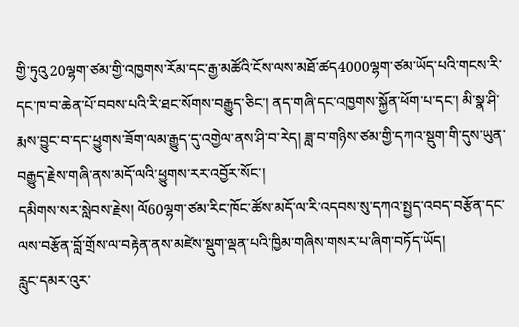གྱི་ཏུའུ20ལྷག་ཙམ་གྱི་འཁྱགས་རོམ་དང་རྒྱ་མཚོའི་ངོས་ལས་མཐོ་ཚད4000ལྷག་ཙམ་ཡོད་པའི་གངས་རི་དང་ཁ་བ་ཆེན་པོ་བབས་པའི་རི་ཐང་སོགས་བརྒྱུད་ཅིང་། ནད་གཞི་དང་འཁྱགས་སྐྱོན་ཕོག་པ་དང་། མི་སྣ་ཤི་རྨས་བྱུང་བ་དང་ཕྱུགས་ཟོག་ལམ་རྒྱུད་དུ་འགྱེལ་ནས་ཤི་བ་རེད། ཟླ་བ་གཉིས་ཙམ་གྱི་དཀའ་སྡུག་གི་དུས་ཡུན་བརྒྱུད་རྗེས་གཞི་ནས་མདོ་ལའི་ཕྱུགས་རར་འབྱོར་སོང་།
དམིགས་སར་སླེབས་རྗེས། ལོ60ལྷག་ཙམ་རིང་ཁོང་ཚོས་མདོ་ལ་རི་འདབས་སུ་དཀའ་སྤྱད་འབད་བརྩོན་དང་ལས་བརྩོན་བློ་གྲོས་ལ་བརྟེན་ནས་མཛེས་སྡུག་ལྡན་པའི་ཁྱིམ་གཞིས་གསར་པ་ཞིག་བཏོད་ཡོད།
རླུང་དམར་འུར་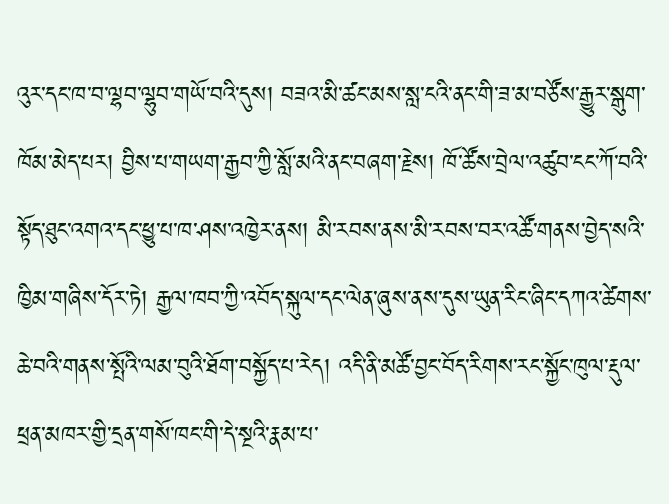འུར་དང་ཁ་བ་ལྷབ་ལྷུབ་གཡོ་བའི་དུས། བཟའ་མི་ཚང་མས་སླ་ངའི་ནང་གི་ཟ་མ་བཙོས་རྒྱུར་སྒུག་ཁོམ་མེད་པར། བྱིས་པ་གཡག་རྒྱབ་ཀྱི་སློ་མའི་ནང་བཞག་རྗེས། ཁོ་ཚོས་བྲེལ་འཚུབ་ངང་ཀོ་བའི་སྟོད་ཐུང་འགའ་དང་ཕྱུ་པ་ཁ་ཤས་འཁྱེར་ནས། མི་རབས་ནས་མི་རབས་བར་འཚོ་གནས་བྱེད་སའི་ཁྱིམ་གཞིས་དོར་ཏེ། རྒྱལ་ཁབ་ཀྱི་འབོད་སྐུལ་དང་ལེན་ཞུས་ནས་དུས་ཡུན་རིང་ཞིང་དཀའ་ཚེགས་ཆེ་བའི་གནས་སྤོའི་ལམ་བུའི་ཐོག་བསྐྱོད་པ་རེད། འདི་ནི་མཚོ་བྱང་བོད་རིགས་རང་སྐྱོང་ཁུལ་རྡུལ་ཕྲན་མཁར་གྱི་དྲན་གསོ་ཁང་གི་དེ་སྔའི་རྣམ་པ་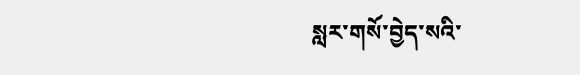སླར་གསོ་བྱེད་སའི་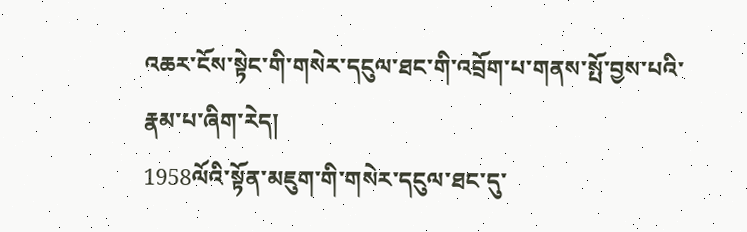འཆར་ངོས་སྟེང་གི་གསེར་དངུལ་ཐང་གི་འབྲོག་པ་གནས་སྤོ་བྱས་པའི་རྣམ་པ་ཞིག་རེད།
1958ལོའི་སྟོན་མཇུག་གི་གསེར་དངུལ་ཐང་དུ་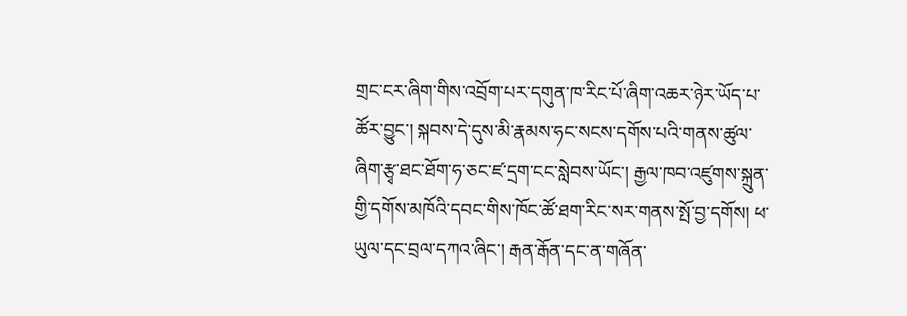གྲང་ངར་ཞིག་གིས་འབྲོག་པར་དགུན་ཁ་རིང་པོ་ཞིག་འཆར་ཉེར་ཡོད་པ་ཚོར་བྱུང་། སྐབས་དེ་དུས་མི་རྣམས་ཧང་སངས་དགོས་པའི་གནས་ཚུལ་ཞིག་རྩྭ་ཐང་ཐོག་ཧ་ཅང་ཛ་དྲག་ངང་སླེབས་ཡོང་། རྒྱལ་ཁབ་འཛུགས་སྐྲུན་གྱི་དགོས་མཁོའི་དབང་གིས་ཁོང་ཚོ་ཐག་རིང་སར་གནས་སྤོ་བྱ་དགོས། ཕ་ཡུལ་དང་བྲལ་དཀའ་ཞིང་། རྒན་རྒོན་དང་ན་གཞོན་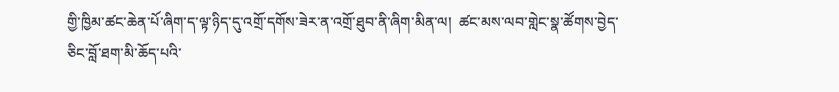གྱི་ཁྱིམ་ཚང་ཆེན་པོ་ཞིག་ད་ལྟ་ཉིད་དུ་འགྲོ་དགོས་ཟེར་ན་འགྲོ་ཐུབ་ནི་ཞིག་མིན་ལ།  ཚང་མས་ལབ་གླེང་སྣ་ཚོགས་བྱེད་ཅིང་བློ་ཐག་མི་ཆོད་པའི་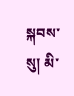སྐབས་སུ། མི་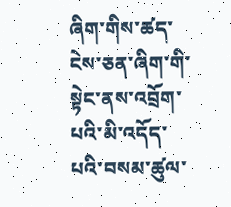ཞིག་གིས་ཚད་ངེས་ཅན་ཞིག་གི་སྟེང་ནས་འབྲོག་པའི་མི་འདོད་པའི་བསམ་ཚུལ་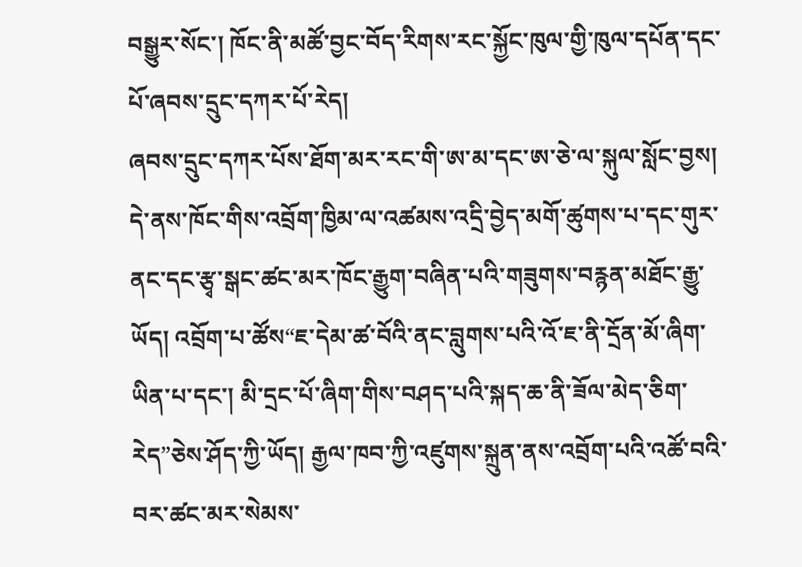བསྒྱུར་སོང་། ཁོང་ནི་མཚོ་བྱང་བོད་རིགས་རང་སྐྱོང་ཁུལ་གྱི་ཁུལ་དཔོན་དང་པོ་ཞབས་དྲུང་དཀར་པོ་རེད།
ཞབས་དྲུང་དཀར་པོས་ཐོག་མར་རང་གི་ཨ་མ་དང་ཨ་ཅེ་ལ་སྐུལ་སློང་བྱས། དེ་ནས་ཁོང་གིས་འབྲོག་ཁྱིམ་ལ་འཚམས་འདྲི་བྱེད་མགོ་ཚུགས་པ་དང་གུར་ནང་དང་རྩྭ་སྒང་ཚང་མར་ཁོང་རྒྱུག་བཞིན་པའི་གཟུགས་བརྙན་མཐོང་རྒྱུ་ཡོད། འབྲོག་པ་ཚོས“ཇ་དེམ་ཚ་བོའི་ནང་བླུགས་པའི་འོ་ཇ་ནི་དྲོན་མོ་ཞིག་ཡིན་པ་དང་། མི་དྲང་པོ་ཞིག་གིས་བཤད་པའི་སྐད་ཆ་ནི་ཟོལ་མེད་ཅིག་རེད”ཅེས་ཤོད་ཀྱི་ཡོད། རྒྱལ་ཁབ་ཀྱི་འཛུགས་སྐྲུན་ནས་འབྲོག་པའི་འཚོ་བའི་བར་ཚང་མར་སེམས་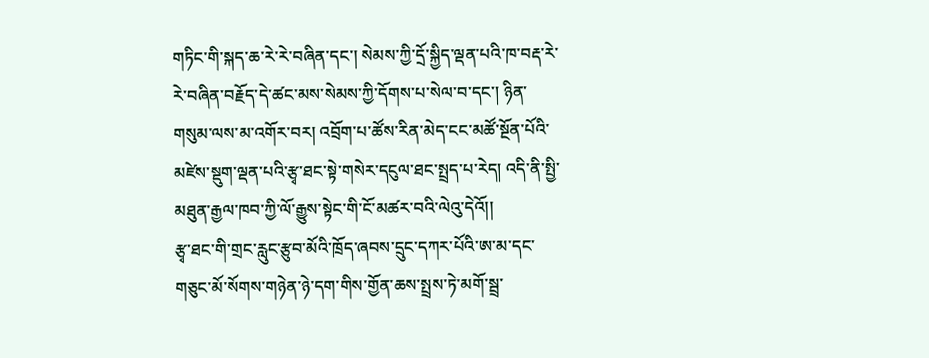གཏིང་གི་སྐད་ཆ་རེ་རེ་བཞིན་དང་། སེམས་ཀྱི་དྲོ་སྐྱིད་ལྡན་པའི་ཁ་བརྡ་རེ་རེ་བཞིན་བརྗོད་དེ་ཚང་མས་སེམས་ཀྱི་དོགས་པ་སེལ་བ་དང་། ཉིན་གསུམ་ལས་མ་འགོར་བར། འབྲོག་པ་ཚོས་རིན་མེད་ངང་མཚོ་སྔོན་པོའི་མཛེས་སྡུག་ལྡན་པའི་རྩྭ་ཐང་སྟེ་གསེར་དངུལ་ཐང་སྤྲད་པ་རེད། འདི་ནི་སྤྱི་མཐུན་རྒྱལ་ཁབ་ཀྱི་ལོ་རྒྱུས་སྟེང་གི་ངོ་མཚར་བའི་ལེའུ་དེའོ།།
རྩྭ་ཐང་གི་གྲང་རླུང་རྩུབ་མོའི་ཁྲོད་ཞབས་དྲུང་དཀར་པོའི་ཨ་མ་དང་གཅུང་མོ་སོགས་གཉེན་ཉེ་དག་གིས་གྱོན་ཆས་སྤྲས་ཏེ་མགོ་སྦྲ་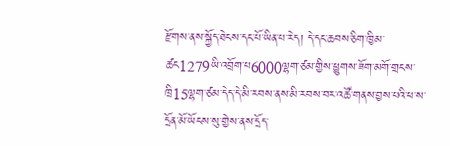རྫོགས་ནས་སྐྱོད་ཐེངས་དང་པོ་ཡིན་པ་རེད། དེ་དང་ཆབས་ཅིག་ཁྱིམ་ཚང1279ཡི་འབྲོག་པ6000ལྷག་ཙམ་གྱིས་ཕྱུགས་ཟོག་མགོ་གྲངས་ཁྲི15ལྷག་ཙམ་དེད་དེ་མི་རབས་ནས་མི་རབས་བར་འཚོ་གནས་བྱས་པའི་ཕ་ས་དྲོན་མོ་ཡོངས་སུ་གྱེས་ནས་དྲོད་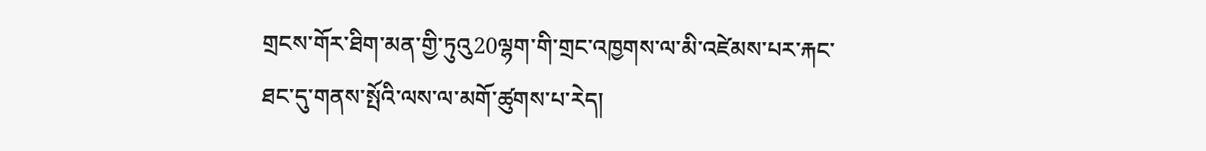གྲངས་གོར་ཐིག་མན་གྱི་ཏུའུ20ལྷག་གི་གྲང་འཁྱགས་ལ་མི་འཛེམས་པར་རྐང་ཐང་དུ་གནས་སྤོའི་ལས་ལ་མགོ་ཚུགས་པ་རེད།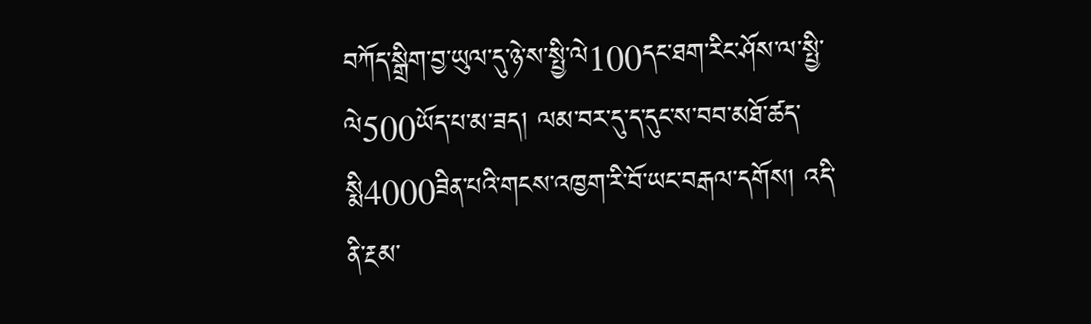བཀོད་སྒྲིག་བྱ་ཡུལ་དུ་ཉེ་ས་སྤྱི་ལེ100དང་ཐག་རིང་ཤོས་ལ་སྤྱི་ལེ500ཡོད་པ་མ་ཟད། ལམ་བར་དུ་ད་དུང་ས་བབ་མཐོ་ཚད་སྨི4000ཟིན་པའི་གངས་འཁྱག་རི་བོ་ཡང་བརྒལ་དགོས། འདི་ནི་རྔམ་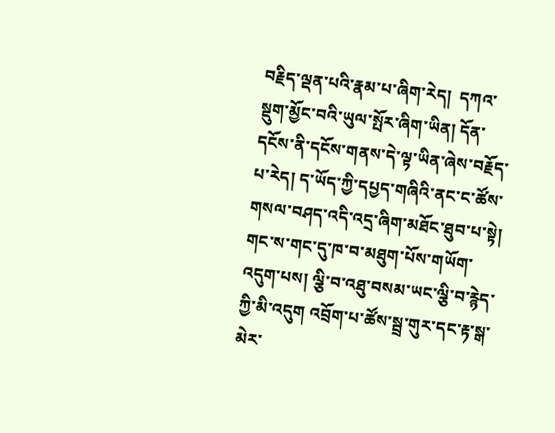བརྗིད་ལྡན་པའི་རྣམ་པ་ཞིག་རེད།  དཀའ་སྡུག་མྱོང་བའི་ཡུལ་སྤོར་ཞིག་ཡིན། དོན་དངོས་ནི་དངོས་གནས་དེ་ལྟ་ཡིན་ཞེས་བརྗོད་པ་རེད། ད་ཡོད་ཀྱི་དཔྱད་གཞིའི་ནང་ང་ཚོས་གསལ་བཤད་འདི་འདྲ་ཞིག་མཐོང་ཐུབ་པ་སྟེ། གང་ས་གང་དུ་ཁ་བ་མཐུག་པོས་གཡོག་འདུག་པས། ལྕི་བ་འཐུ་བསམ་ཡང་ལྕི་བ་རྙེད་ཀྱི་མི་འདུག འབྲོག་པ་ཚོས་སྦྲ་གུར་དང་རྟ་སྒ་མེར་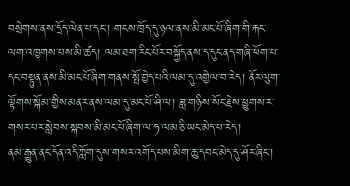བསྲེགས་ནས་དྲོད་ལེན་པ་དང་། གངས་ཁྲོད་དུ་ཉལ་ནས་མི་མང་པོ་ཞིག་གི་རྐང་ལག་འཁྱགས་པས་མི་ཚད། ལམ་ཐག་རིང་པོར་བསྐྱོད་ནས་ད་དུང་ནད་གཞི་ཕོག་པ་དང་བསྟུན་ནས་མི་མང་པོ་ཞིག་གནས་སྤོ་བྱེད་པའི་ལམ་དུ་འགྱེལ་བ་རེད། ནོར་ལུག་ལྟོགས་སྐོམ་གྱིས་མནར་ནས་ལམ་དུ་མང་པོ་ཤི་ལ། ཟླ་གཉིས་སོང་རྗེས་ཕྱུགས་ར་གསར་པར་སླེབས་སྐབས་མི་མང་པོ་ཞིག་ལ་ཧ་ལམ་ཅི་ཡང་མེད་པ་རེད།
ནམ་རྒྱུན་ནང་དོན་འདི་ཀློག་དུས་གསར་འགོད་པས་མིག་ཆུ་དབང་མེད་དུ་ཤོར་ཞིང་།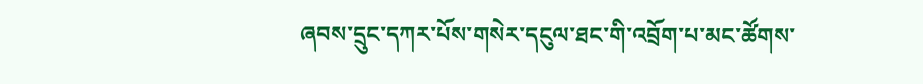ཞབས་དྲུང་དཀར་པོས་གསེར་དངུལ་ཐང་གི་འབྲོག་པ་མང་ཚོགས་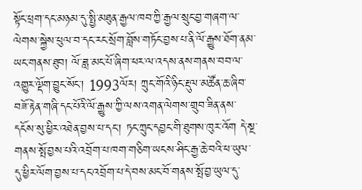སྟོང་ཕྲག་དང་མཉམ་དུ་སྤྱི་མཐུན་རྒྱལ་ཁབ་ཀྱི་རྒྱལ་སྲུང་བྱ་གཞག་ལ་ལེགས་སྐྱེས་ཕུལ་བ་དང་རང་སྲོག་བློས་གཏོང་བྱས་པ་ནི་ལོ་རྒྱུས་ཐོག་ནམ་ཡང་གནས་ཐུབ། ལོ་ཟླ་མང་པོ་ཞིག་ཕར་ལ་འདས་ནས་གནས་བབ་ལ་འགྱུར་ལྡོག་བྱུང་སོང་། 1993ལོར། ཀྲུང་གོའི་ཉིང་རྡུལ་མཚོན་ཆ་ཞིབ་བཟོ་རྟེན་གཞི་དང་པོའི་ལོ་རྒྱུས་ཀྱི་ལས་འགན་ལེགས་གྲུབ་ཟིན་ནས་དངོས་སུ་ཕྱིར་འཐེན་བྱས་པ་དང་། ཏང་ཀྲུང་དབྱང་གི་ཐུགས་ཁུར་འོག དེ་སྔ་གནས་སྤོ་བྱས་པའི་འབྲོག་པ་ཁག་གཅིག་ཡངས་ཤིང་རྒྱ་ཆེ་བའི་ཕ་ཡུལ་དུ་ཕྱིར་ལོག་བྱས་པ་དང་འབྲོག་པ་དེ་བས་མང་བོ་གནས་སྤོ་བྱ་ཡུལ་དུ་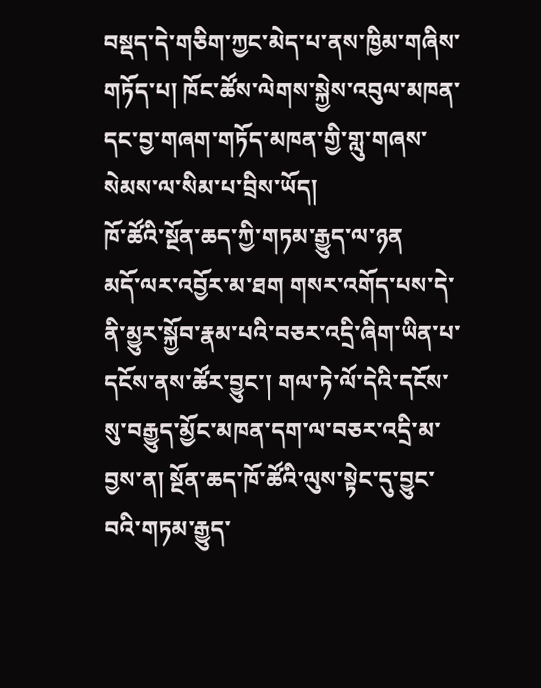བསྡད་དེ་གཅིག་ཀྱང་མེད་པ་ནས་ཁྱིམ་གཞིས་གཏོད་པ། ཁོང་ཚོས་ལེགས་སྐྱེས་འབུལ་མཁན་དང་བྱ་གཞག་གཏོད་མཁན་གྱི་གླུ་གཞས་སེམས་ལ་སིམ་པ་བྲིས་ཡོད།
ཁོ་ཚོའི་སྔོན་ཆད་ཀྱི་གཏམ་རྒྱུད་ལ་ཉན
མདོ་ལར་འབྱོར་མ་ཐག གསར་འགོད་པས་དེ་ནི་མྱུར་སྐྱོབ་རྣམ་པའི་བཅར་འདྲི་ཞིག་ཡིན་པ་དངོས་ནས་ཚོར་བྱུང་། གལ་ཏེ་ལོ་དེའི་དངོས་སུ་བརྒྱུད་མྱོང་མཁན་དག་ལ་བཅར་འདྲི་མ་བྱས་ན། སྔོན་ཆད་ཁོ་ཚོའི་ལུས་སྟེང་དུ་བྱུང་བའི་གཏམ་རྒྱུད་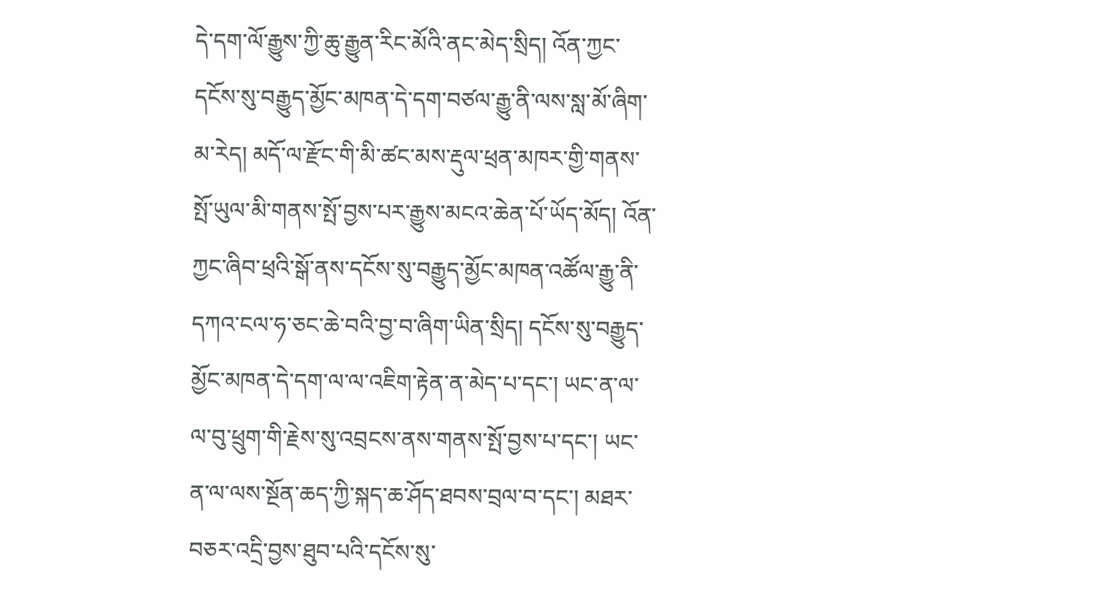དེ་དག་ལོ་རྒྱུས་ཀྱི་ཆུ་རྒྱུན་རིང་མོའི་ནང་མེད་སྲིད། འོན་ཀྱང་དངོས་སུ་བརྒྱུད་མྱོང་མཁན་དེ་དག་བཙལ་རྒྱུ་ནི་ལས་སླ་མོ་ཞིག་མ་རེད། མདོ་ལ་རྫོང་གི་མི་ཚང་མས་རྡུལ་ཕྲན་མཁར་གྱི་གནས་སྤོ་ཡུལ་མི་གནས་སྤོ་བྱས་པར་རྒྱུས་མངའ་ཆེན་པོ་ཡོད་མོད། འོན་ཀྱང་ཞིབ་ཕྲའི་སྒོ་ནས་དངོས་སུ་བརྒྱུད་མྱོང་མཁན་འཚོལ་རྒྱུ་ནི་དཀའ་ངལ་ཧ་ཅང་ཆེ་བའི་བྱ་བ་ཞིག་ཡིན་སྲིད། དངོས་སུ་བརྒྱུད་མྱོང་མཁན་དེ་དག་ལ་ལ་འཇིག་རྟེན་ན་མེད་པ་དང་། ཡང་ན་ལ་ལ་བུ་ཕྲུག་གི་རྗེས་སུ་འབྲངས་ནས་གནས་སྤོ་བྱས་པ་དང་། ཡང་ན་ལ་ལས་སྔོན་ཆད་ཀྱི་སྐད་ཆ་ཤོད་ཐབས་བྲལ་བ་དང་། མཐར་བཅར་འདྲི་བྱས་ཐུབ་པའི་དངོས་སུ་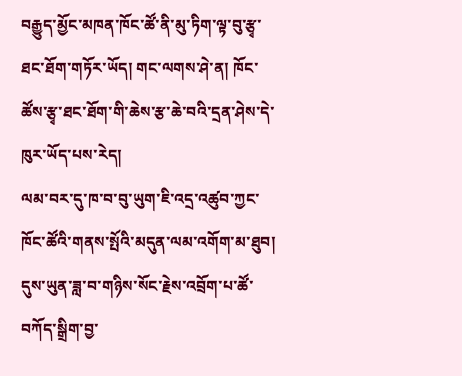བརྒྱུད་མྱོང་མཁན་ཁོང་ཚོ་ནི་མུ་ཏིག་ལྟ་བུ་རྩྭ་ཐང་ཐོག་གཏོར་ཡོད། གང་ལགས་ཤེ་ན། ཁོང་ཚོས་རྩྭ་ཐང་ཐོག་གི་ཆེས་རྩ་ཆེ་བའི་དྲན་ཤེས་དེ་ཁུར་ཡོད་པས་རེད།
ལམ་བར་དུ་ཁ་བ་བུ་ཡུག་ཇི་འདྲ་འཚུབ་ཀྱང་ཁོང་ཚོའི་གནས་སྤོའི་མདུན་ལམ་འགོག་མ་ཐུབ། དུས་ཡུན་ཟླ་བ་གཉིས་སོང་རྗེས་འབྲོག་པ་ཚོ་བཀོད་སྒྲིག་བྱ་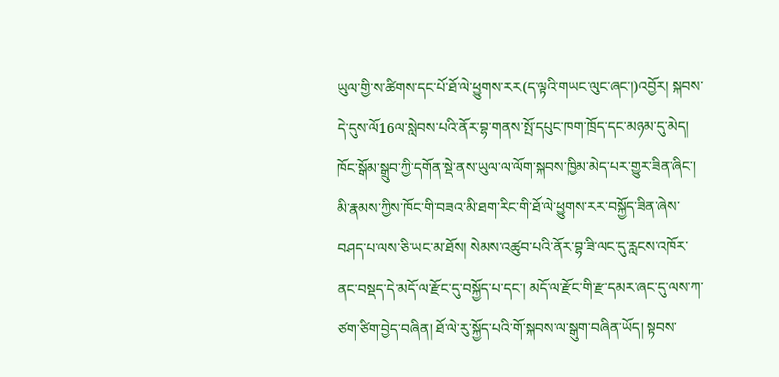ཡུལ་གྱི་ས་ཚིགས་དང་པོ་ཐོ་ལེ་ཕྱུགས་རར(ད་ལྟའི་གཡང་ལུང་ཞང་།)འབྱོར། སྐབས་དེ་དུས་ལོ16ལ་སླེབས་པའི་ནོར་བྷ་གནས་སྤོ་དཔུང་ཁག་ཁྲོད་དང་མཉམ་དུ་མེད། ཁོང་སྒོམ་སྒྲུབ་ཀྱི་དགོན་སྡེ་ནས་ཡུལ་ལ་ལོག་སྐབས་ཁྱིམ་མེད་པར་གྱུར་ཟིན་ཞིང་། མི་རྣམས་ཀྱིས་ཁོང་གི་བཟའ་མི་ཐག་རིང་གི་ཐོ་ལེ་ཕྱུགས་རར་བསྐྱོད་ཟིན་ཞེས་བཤད་པ་ལས་ཅི་ཡང་མ་ཐོས། སེམས་འཚུབ་པའི་ནོར་བྷ་ཟི་ལང་དུ་རླངས་འཁོར་ནང་བསྡད་དེ་མདོ་ལ་རྫོང་དུ་བསྐྱོད་པ་དང་། མདོ་ལ་རྫོང་གི་རྫ་དམར་ཞང་དུ་ལས་ཀ་ཙག་ཙིག་བྱེད་བཞིན། ཐོ་ལེ་རུ་སྐྱོད་པའི་གོ་སྐབས་ལ་སྒུག་བཞིན་ཡོད། སྟབས་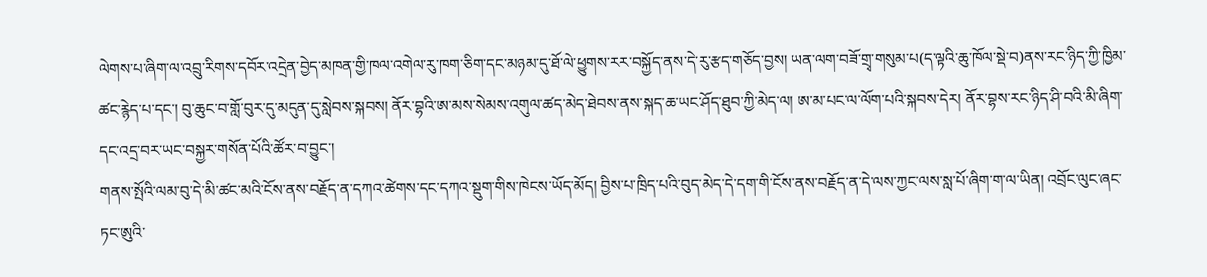ལེགས་པ་ཞིག་ལ་འབྲུ་རིགས་དབོར་འདྲེན་བྱེད་མཁན་གྱི་ཁལ་འགེལ་རུ་ཁག་ཅིག་དང་མཉམ་དུ་ཐོ་ལེ་ཕྱུགས་རར་བསྐྱོད་ནས་དེ་རུ་རྩད་གཅོད་བྱས། ཡན་ལག་བཟོ་གྲྭ་གསུམ་པ(ད་ལྟའི་ཆུ་ཁོལ་སྡེ་བ)ནས་རང་ཉིད་ཀྱི་ཁྱིམ་ཚང་རྙེད་པ་དང་། བུ་ཆུང་བ་གློ་བུར་དུ་མདུན་དུ་སླེབས་སྐབས། ནོར་བྷའི་ཨ་མས་སེམས་འགུལ་ཚད་མེད་ཐེབས་ནས་སྐད་ཆ་ཡང་ཤོད་ཐུབ་ཀྱི་མེད་ལ། ཨ་མ་པང་ལ་ལོག་པའི་སྐབས་དེར། ནོར་བྷས་རང་ཉིད་ཤི་བའི་མི་ཞིག་དང་འདྲ་བར་ཡང་བསྐྱར་གསོན་པོའི་ཚོར་བ་བྱུང་།
གནས་སྤོའི་ལམ་བུ་དེ་མི་ཚང་མའི་ངོས་ནས་བརྗོད་ན་དཀའ་ཚེགས་དང་དཀའ་སྡུག་གིས་ཁེངས་ཡོད་མོད། བྱིས་པ་ཁྲིད་པའི་བུད་མེད་དེ་དག་གི་ངོས་ནས་བརྗོད་ན་དེ་ལས་ཀྱང་ལས་སླ་པོ་ཞིག་ག་ལ་ཡིན། འབྲོང་ལུང་ཞང་ཏང་ཨུའི་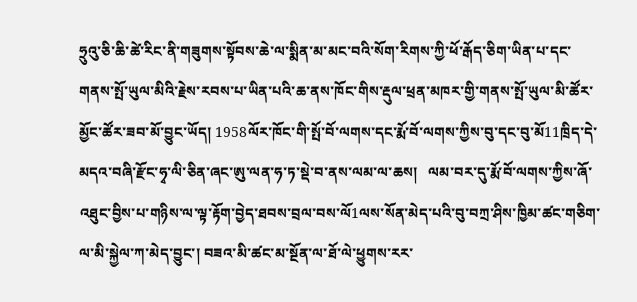ཧྲུའུ་ཅི་ཆི་ཚེ་རིང་ནི་གཟུགས་སྟོབས་ཆེ་ལ་སྨིན་མ་མང་བའི་སོག་རིགས་ཀྱི་ཕོ་རྒོད་ཅིག་ཡིན་པ་དང་གནས་སྤོ་ཡུལ་མིའི་རྗེས་རབས་པ་ཡིན་པའི་ཆ་ནས་ཁོང་གིས་རྡུལ་ཕྲན་མཁར་གྱི་གནས་སྤོ་ཡུལ་མི་ཚོར་མྱོང་ཚོར་ཟབ་མོ་བྱུང་ཡོད། 1958ལོར་ཁོང་གི་སྤོ་བོ་ལགས་དང་རྨོ་བོ་ལགས་ཀྱིས་བུ་དང་བུ་མོ11ཁྲིད་དེ་མདའ་བཞི་རྫོང་ཧྭ་ལི་ཅིན་ཞང་ཨུ་ལན་ཧ་ཏ་སྡེ་བ་ནས་ལམ་ལ་ཆས།   ལམ་བར་དུ་རྨོ་བོ་ལགས་ཀྱིས་ཞོ་འཐུང་བྱིས་པ་གཉིས་ལ་ལྟ་རྟོག་བྱེད་ཐབས་བྲལ་བས་ལོ1ལས་སོན་མེད་པའི་བུ་བཀྲ་ཤིས་ཁྱིམ་ཚང་གཅིག་ལ་མི་སྐྱེལ་ཀ་མེད་བྱུང་། བཟའ་མི་ཚང་མ་སྔོན་ལ་ཐོ་ལེ་ཕྱུགས་རར་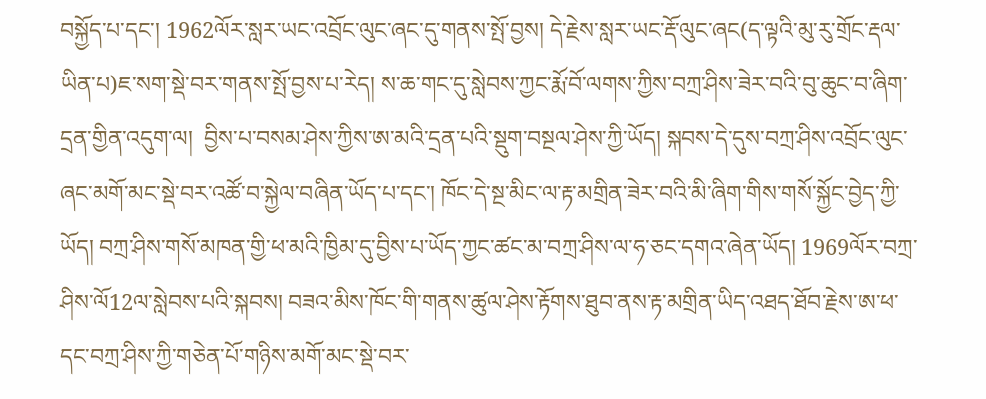བསྐྱོད་པ་དང་། 1962ལོར་སླར་ཡང་འབྲོང་ལུང་ཞང་དུ་གནས་སྤོ་བྱས། དེ་རྗེས་སླར་ཡང་རྡོ་ལུང་ཞང(ད་ལྟའི་མུ་རུ་གྲོང་རྡལ་ཡིན་པ)ཇ་སག་སྡེ་བར་གནས་སྤོ་བྱས་པ་རེད། ས་ཆ་གང་དུ་སླེབས་ཀྱང་རྨོ་བོ་ལགས་ཀྱིས་བཀྲ་ཤིས་ཟེར་བའི་བུ་ཆུང་བ་ཞིག་དྲན་གྱིན་འདུག་ལ།  བྱིས་པ་བསམ་ཤེས་ཀྱིས་ཨ་མའི་དྲན་པའི་སྡུག་བསྔལ་ཤེས་ཀྱི་ཡོད། སྐབས་དེ་དུས་བཀྲ་ཤིས་འབྲོང་ལུང་ཞང་མགོ་མང་སྡེ་བར་འཚོ་བ་སྐྱེལ་བཞིན་ཡོད་པ་དང་། ཁོང་དེ་སྔ་མིང་ལ་རྟ་མགྲིན་ཟེར་བའི་མི་ཞིག་གིས་གསོ་སྐྱོང་བྱེད་ཀྱི་ཡོད། བཀྲ་ཤིས་གསོ་མཁན་གྱི་ཕ་མའི་ཁྱིམ་དུ་བྱིས་པ་ཡོད་ཀྱང་ཚང་མ་བཀྲ་ཤིས་ལ་ཧ་ཅང་དགའ་ཞེན་ཡོད། 1969ལོར་བཀྲ་ཤིས་ལོ12ལ་སླེབས་པའི་སྐབས། བཟའ་མིས་ཁོང་གི་གནས་ཚུལ་ཤེས་རྟོགས་ཐུབ་ནས་རྟ་མགྲིན་ཡིད་འཐད་ཐོབ་རྗེས་ཨ་ཕ་དང་བཀྲ་ཤིས་ཀྱི་གཅེན་པོ་གཉིས་མགོ་མང་སྡེ་བར་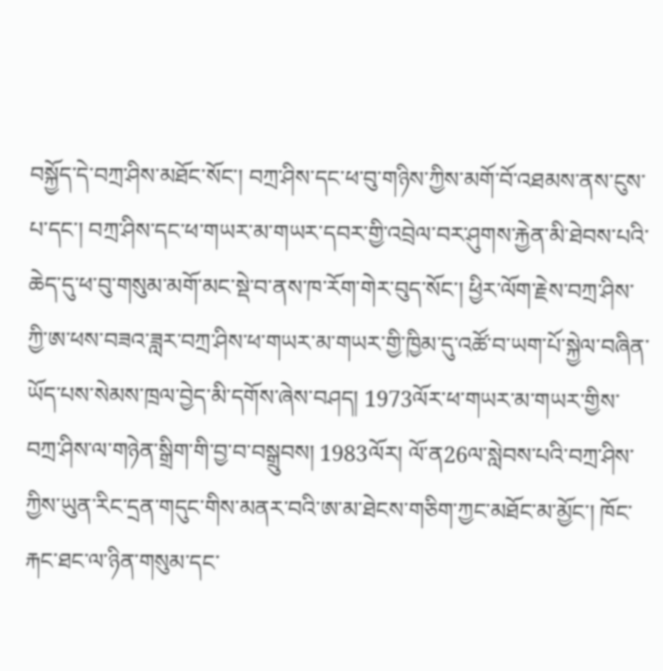བསྐྱོད་དེ་བཀྲ་ཤིས་མཐོང་སོང་། བཀྲ་ཤིས་དང་ཕ་བུ་གཉིས་ཀྱིས་མགོ་བོ་འཐམས་ནས་ངུས་པ་དང་། བཀྲ་ཤིས་དང་ཕ་གཡར་མ་གཡར་དབར་གྱི་འབྲེལ་བར་ཤུགས་རྐྱེན་མི་ཐེབས་པའི་ཆེད་དུ་ཕ་བུ་གསུམ་མགོ་མང་སྡེ་བ་ནས་ཁ་རོག་གེར་བུད་སོང་། ཕྱིར་ལོག་རྗེས་བཀྲ་ཤིས་ཀྱི་ཨ་ཕས་བཟའ་ཟླར་བཀྲ་ཤིས་ཕ་གཡར་མ་གཡར་གྱི་ཁྱིམ་དུ་འཚོ་བ་ཡག་པོ་སྐྱེལ་བཞིན་ཡོད་པས་སེམས་ཁྲལ་བྱེད་མི་དགོས་ཞེས་བཤད། 1973ལོར་ཕ་གཡར་མ་གཡར་གྱིས་བཀྲ་ཤིས་ལ་གཉེན་སྒྲིག་གི་བྱ་བ་བསྒྲུབས། 1983ལོར། ལོ་ན26ལ་སླེབས་པའི་བཀྲ་ཤིས་ཀྱིས་ཡུན་རིང་དྲན་གདུང་གིས་མནར་བའི་ཨ་མ་ཐེངས་གཅིག་ཀྱང་མཐོང་མ་མྱོང་། ཁོང་རྐང་ཐང་ལ་ཉིན་གསུམ་དང་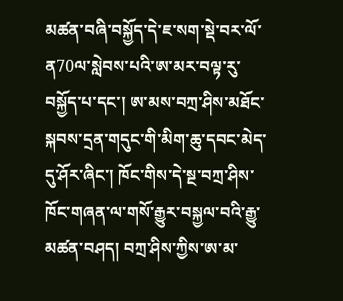མཚན་བཞི་བསྐྱོད་དེ་ཇ་སག་སྡེ་བར་ལོ་ན70ལ་སླེབས་པའི་ཨ་མར་བལྟ་རུ་བསྐྱོད་པ་དང་། ཨ་མས་བཀྲ་ཤིས་མཐོང་སྐབས་དྲན་གདུང་གི་མིག་ཆུ་དབང་མེད་དུ་ཤོར་ཞིང་། ཁོང་གིས་དེ་སྔ་བཀྲ་ཤིས་ཁོང་གཞན་ལ་གསོ་རྒྱུར་བསྐྱལ་བའི་རྒྱུ་མཚན་བཤད། བཀྲ་ཤིས་ཀྱིས་ཨ་མ་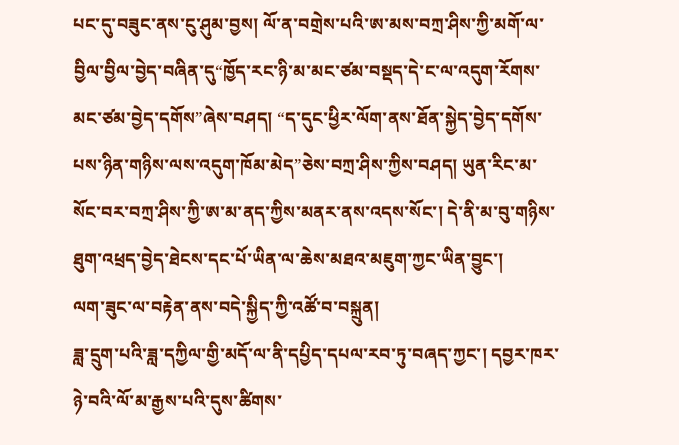པང་དུ་བཟུང་ནས་ངུ་ཤུམ་བྱས། ལོ་ན་བགྲེས་པའི་ཨ་མས་བཀྲ་ཤིས་ཀྱི་མགོ་ལ་བྱིལ་བྱིལ་བྱེད་བཞིན་དུ“ཁྱོད་རང་ཉི་མ་མང་ཙམ་བསྡད་དེ་ང་ལ་འདུག་རོགས་མང་ཙམ་བྱེད་དགོས”ཞེས་བཤད། “ད་དུང་ཕྱིར་ལོག་ནས་ཐོན་སྐྱེད་བྱེད་དགོས་པས་ཉིན་གཉིས་ལས་འདུག་ཁོམ་མེད”ཅེས་བཀྲ་ཤིས་ཀྱིས་བཤད། ཡུན་རིང་མ་སོང་བར་བཀྲ་ཤིས་ཀྱི་ཨ་མ་ནད་ཀྱིས་མནར་ནས་འདས་སོང་། དེ་ནི་མ་བུ་གཉིས་ཐུག་འཕྲད་བྱེད་ཐེངས་དང་པོ་ཡིན་ལ་ཆེས་མཐའ་མཇུག་ཀྱང་ཡིན་བྱུང་།
ལག་ཟུང་ལ་བརྟེན་ནས་བདེ་སྐྱིད་ཀྱི་འཚོ་བ་བསྐྲུན།
ཟླ་དྲུག་པའི་ཟླ་དཀྱིལ་གྱི་མདོ་ལ་ནི་དཔྱིད་དཔལ་རབ་ཏུ་བཞད་ཀྱང་། དབྱར་ཁར་ཉེ་བའི་ལོ་མ་རྒྱས་པའི་དུས་ཚིགས་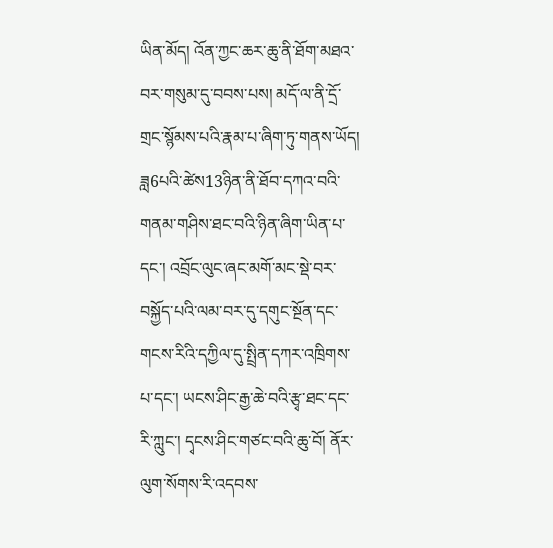ཡིན་མོད། འོན་ཀྱང་ཆར་ཆུ་ནི་ཐོག་མཐའ་བར་གསུམ་དུ་བབས་པས། མདོ་ལ་ནི་དྲོ་གྲང་སྙོམས་པའི་རྣམ་པ་ཞིག་ཏུ་གནས་ཡོད། ཟླ6པའི་ཚེས13ཉིན་ནི་ཐོབ་དཀའ་བའི་གནམ་གཤིས་ཐང་བའི་ཉིན་ཞིག་ཡིན་པ་དང་། འབྲོང་ལུང་ཞང་མགོ་མང་སྡེ་བར་བསྐྱོད་པའི་ལམ་བར་དུ་དགུང་སྔོན་དང་གངས་རིའི་དཀྱིལ་དུ་སྤྲིན་དཀར་འཁྲིགས་པ་དང་། ཡངས་ཤིང་རྒྱ་ཆེ་བའི་རྩྭ་ཐང་དང་རི་ཀླུང་། དྭངས་ཤིང་གཙང་བའི་ཆུ་བོ། ནོར་ལུག་སོགས་རི་འདབས་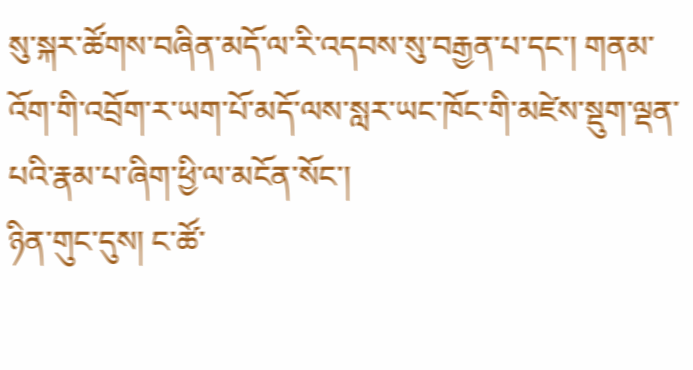སུ་སྐར་ཚོགས་བཞིན་མདོ་ལ་རི་འདབས་སུ་བརྒྱན་པ་དང་། གནམ་འོག་གི་འབྲོག་ར་ཡག་པོ་མདོ་ལས་སླར་ཡང་ཁོང་གི་མཛེས་སྡུག་ལྡན་པའི་རྣམ་པ་ཞིག་ཕྱི་ལ་མངོན་སོང་།
ཉིན་གུང་དུས། ང་ཚོ་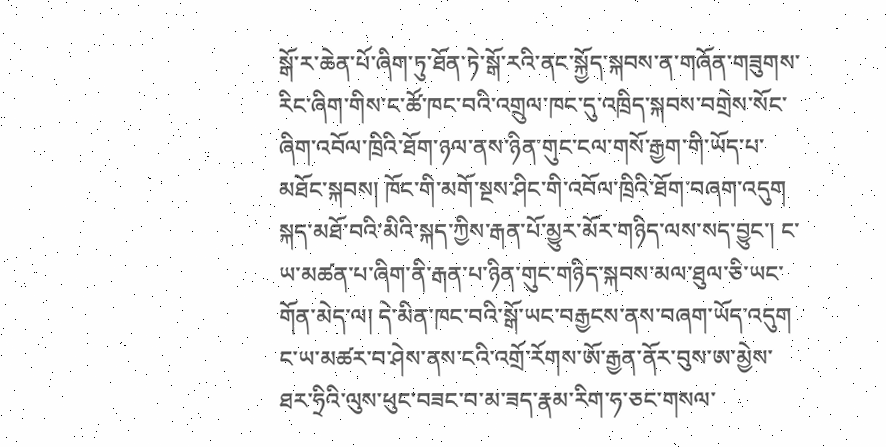སྒོ་ར་ཆེན་པོ་ཞིག་ཏུ་ཐོན་ཏེ་སྒོ་རའི་ནང་སྐྱོད་སྐབས་ན་གཞོན་གཟུགས་རིང་ཞིག་གིས་ང་ཚོ་ཁང་བའི་འགྲུལ་ཁང་དུ་འཁྲིད་སྐབས་བགྲེས་སོང་ཞིག་འབོལ་ཁྲིའི་ཐོག་ཉལ་ནས་ཉིན་གུང་ངལ་གསོ་རྒྱག་གི་ཡོད་པ་མཐོང་སྐབས། ཁོང་གི་མགོ་སྔས་ཤིང་གི་འབོལ་ཁྲིའི་ཐོག་བཞག་འདུག སྐད་མཐོ་བའི་མིའི་སྐད་ཀྱིས་རྒན་པོ་མྱུར་མོར་གཉིད་ལས་སད་བྱུང་། ང་ཡ་མཚན་པ་ཞིག་ནི་རྒན་པ་ཉིན་གུང་གཉིད་སྐབས་མལ་ཐུལ་ཅི་ཡང་གོན་མེད་ལ། དེ་མིན་ཁང་བའི་སྒོ་ཡང་བརྒྱངས་ནས་བཞག་ཡོད་འདུག ང་ཡ་མཚར་བ་ཤེས་ནས་ངའི་འགྲོ་རོགས་ཨོ་རྒྱན་ནོར་བུས་ཨ་མྱེས་ཐར་ཧྲིའི་ལུས་ཕུང་བཟང་བ་མ་ཟད་རྣམ་རིག་ཧ་ཅང་གསལ་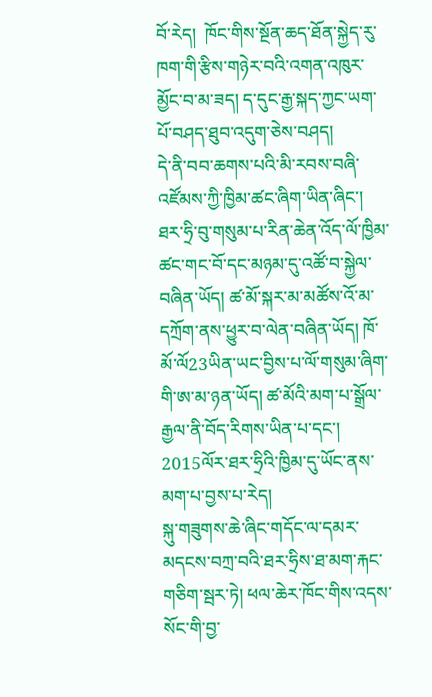བོ་རེད།  ཁོང་གིས་སྔོན་ཆད་ཐོན་སྐྱེད་རུ་ཁག་གི་རྩིས་གཉེར་བའི་འགན་འཁུར་མྱོང་བ་མ་ཟད། ད་དུང་རྒྱ་སྐད་ཀྱང་ཡག་པོ་བཤད་ཐུབ་འདུག་ཅེས་བཤད།
དེ་ནི་བབ་ཆགས་པའི་མི་རབས་བཞི་འཛོམས་ཀྱི་ཁྱིམ་ཚང་ཞིག་ཡིན་ཞིང་། ཐར་ཧྲི་བུ་གསུམ་པ་རིན་ཆེན་འོད་ལོ་ཁྱིམ་ཚང་གང་བོ་དང་མཉམ་དུ་འཚོ་བ་སྐྱེལ་བཞིན་ཡོད། ཚ་མོ་སྐར་མ་མཚོས་འོ་མ་དཀྲོག་ནས་ཕྱུར་བ་ལེན་བཞིན་ཡོད། ཁོ་མོ་ལོ23ཡིན་ཡང་བྱིས་པ་ལོ་གསུམ་ཞིག་གི་ཨ་མ་ཉན་ཡོད། ཚ་མོའི་མག་པ་སྒྲོལ་རྒྱལ་ནི་བོད་རིགས་ཡིན་པ་དང་། 2015ལོར་ཐར་ཧྲིའི་ཁྱིམ་དུ་ཡོང་ནས་མག་པ་བྱས་པ་རེད།
སྐུ་གཟུགས་ཆེ་ཞིང་གདོང་ལ་དམར་མདངས་བཀྲ་བའི་ཐར་ཧྲིས་ཐ་མག་རྐང་གཅིག་སྦར་ཏེ། ཕལ་ཆེར་ཁོང་གིས་འདས་སོང་གི་བྱ་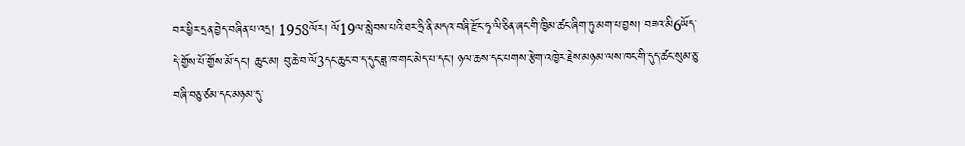བར་ཕྱིར་དྲན་བྱེད་བཞིན་པ་འདྲ། 1958ལོར། ལོ19ལ་སླེབས་པའི་ཐར་ཧྲི་ནི་མདའ་བཞི་རྫོང་ཧྭ་ལི་ཅིན་ཞང་གི་ཁྱིམ་ཚང་ཞིག་ཏུ་མག་པ་བྱས། བཟའ་མི6ཡོད་དེ་གྱོས་པོ་གྱོས་མོ་དང་། ཆུང་མ། བུ་ཆེ་བ་ལོ3དང་ཆུང་བ་ད་དུང་ཟླ་ཁ་གང་མེད་པ་དང་། ཉལ་ཆས་དང་པགས་རྩེག་འཁྱེར་རྗེས་མཉམ་ལས་ཁང་གི་དུད་ཚང་སུམ་ཅུ་བཞི་བཅུ་ཙམ་དང་མཉམ་དུ་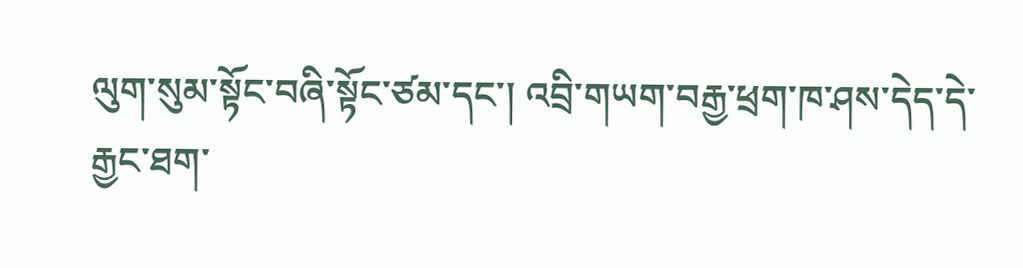ལུག་སུམ་སྟོང་བཞི་སྟོང་ཙམ་དང་། འབྲི་གཡག་བརྒྱ་ཕྲག་ཁ་ཤས་དེད་དེ་རྒྱང་ཐག་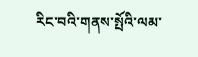རིང་བའི་གནས་སྤོའི་ལམ་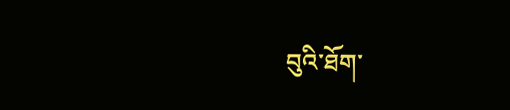བུའི་ཐོག་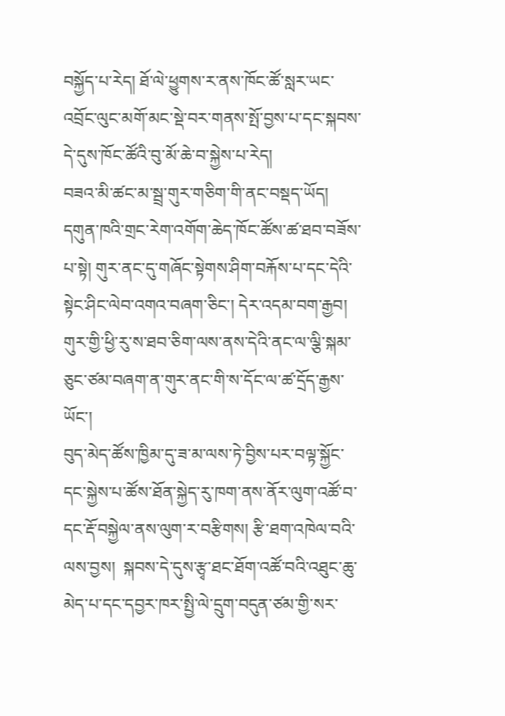བསྐྱོད་པ་རེད། ཐོ་ལེ་ཕྱུགས་ར་ནས་ཁོང་ཚོ་སླར་ཡང་འབྲོང་ལུང་མགོ་མང་སྡེ་བར་གནས་སྤོ་བྱས་པ་དང་སྐབས་དེ་དུས་ཁོང་ཚོའི་བུ་མོ་ཆེ་བ་སྐྱེས་པ་རེད།
བཟའ་མི་ཚང་མ་སྦྲ་གུར་གཅིག་གི་ནང་བསྡད་ཡོད། དགུན་ཁའི་གྲང་རེག་འགོག་ཆེད་ཁོང་ཚོས་ཚ་ཐབ་བཟོས་པ་སྟེ། གུར་ནང་དུ་གཞོང་སྟེགས་ཤིག་བརྐོས་པ་དང་དེའི་སྟེང་ཤིང་ལེབ་འགའ་བཞག་ཅིང་། དེར་འདམ་བག་རྒྱབ། གུར་གྱི་ཕྱི་རུ་ས་ཐབ་ཅིག་ལས་ནས་དེའི་ནང་ལ་ལྕི་སྐམ་ཅུང་ཙམ་བཞག་ན་གུར་ནང་གི་ས་དོང་ལ་ཚ་དྲོད་རྒྱས་ཡོང་།
བུད་མེད་ཚོས་ཁྱིམ་དུ་ཟ་མ་ལས་ཏེ་བྱིས་པར་བལྟ་སྐྱོང་དང་སྐྱེས་པ་ཚོས་ཐོན་སྐྱེད་རུ་ཁག་ནས་ནོར་ལུག་འཚོ་བ་དང་རྡོ་བསྐྱེལ་ནས་ལུག་ར་བརྩིགས། རྩི་ཐག་འཁེལ་བའི་ལས་བྱས།  སྐབས་དེ་དུས་རྩྭ་ཐང་ཐོག་འཚོ་བའི་འཐུང་ཆུ་མེད་པ་དང་དབྱར་ཁར་སྤྱི་ལེ་དྲུག་བདུན་ཙམ་གྱི་སར་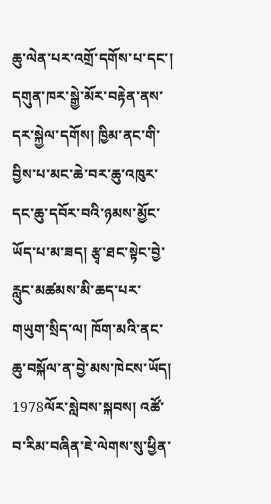ཆུ་ལེན་པར་འགྲོ་དགོས་པ་དང་། དགུན་ཁར་སྒྱེ་མོར་བརྟེན་ནས་དར་སྐྱེལ་དགོས། ཁྱིམ་ནང་གི་བྱིས་པ་མང་ཆེ་བར་ཆུ་འཁུར་དང་ཆུ་དབོར་བའི་ཉམས་མྱོང་ཡོད་པ་མ་ཟད། རྩྭ་ཐང་སྟེང་བྱེ་རླུང་མཚམས་མི་ཆད་པར་གཡུག་སྲིད་ལ། ཁོག་མའི་ནང་ཆུ་བསྐོལ་ན་བྱེ་མས་ཁེངས་ཡོད། 1978ལོར་སླེབས་སྐབས། འཚོ་བ་རིམ་བཞིན་ཇེ་ལེགས་སུ་ཕྱིན་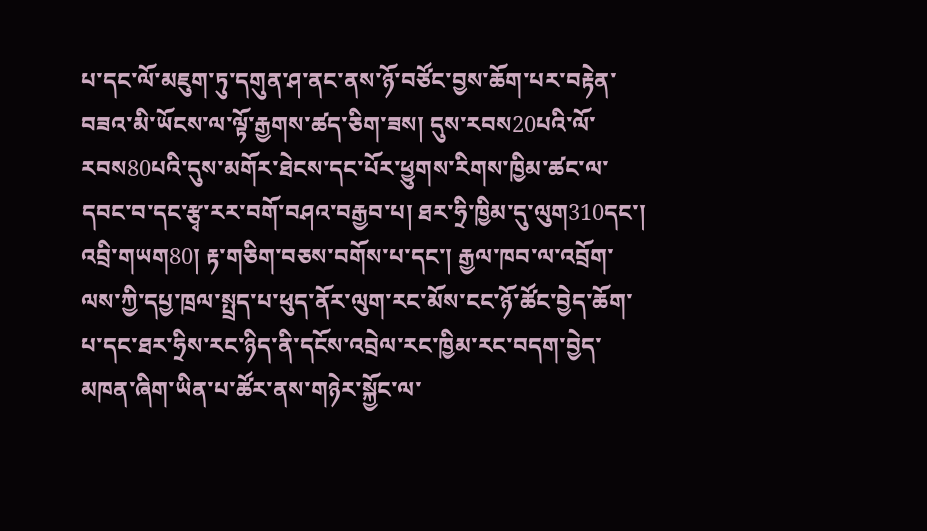པ་དང་ལོ་མཇུག་ཏུ་དགུན་ཤ་ནང་ནས་ཉོ་བཙོང་བྱས་ཆོག་པར་བརྟེན་བཟའ་མི་ཡོངས་ལ་ལྟོ་རྒྱགས་ཚད་ཅིག་ཟས། དུས་རབས20པའི་ལོ་རབས80པའི་དུས་མགོར་ཐེངས་དང་པོར་ཕྱུགས་རིགས་ཁྱིམ་ཚང་ལ་དབང་བ་དང་རྩྭ་རར་བགོ་བཤའ་བརྒྱབ་པ། ཐར་ཧྲི་ཁྱིམ་དུ་ལུག310དང་། འབྲི་གཡག80། རྟ་གཅིག་བཅས་བགོས་པ་དང་། རྒྱལ་ཁབ་ལ་འབྲོག་ལས་ཀྱི་དཔྱ་ཁྲལ་སྤྲད་པ་ཕུད་ནོར་ལུག་རང་མོས་ངང་ཉོ་ཚོང་བྱེད་ཆོག་པ་དང་ཐར་ཧྲིས་རང་ཉིད་ནི་དངོས་འབྲེལ་རང་ཁྱིམ་རང་བདག་བྱེད་མཁན་ཞིག་ཡིན་པ་ཚོར་ནས་གཉེར་སྐྱོང་ལ་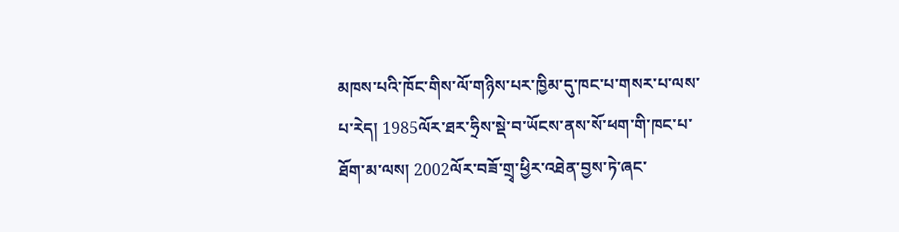མཁས་པའི་ཁོང་གིས་ལོ་གཉིས་པར་ཁྱིམ་དུ་ཁང་པ་གསར་པ་ལས་པ་རེད། 1985ལོར་ཐར་ཧྲིས་སྡེ་བ་ཡོངས་ནས་སོ་ཕག་གི་ཁང་པ་ཐོག་མ་ལས། 2002ལོར་བཟོ་གྲྭ་ཕྱིར་འཐེན་བྱས་ཏེ་ཞང་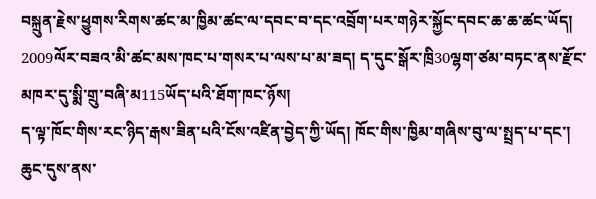བསྐྲུན་རྗེས་ཕྱུགས་རིགས་ཚང་མ་ཁྱིམ་ཚང་ལ་དབང་བ་དང་འབྲོག་པར་གཉེར་སྐྱོང་དབང་ཆ་ཆ་ཚང་ཡོད། 2009ལོར་བཟའ་མི་ཚང་མས་ཁང་པ་གསར་པ་ལས་པ་མ་ཟད། ད་དུང་སྒོར་ཁྲི30ལྷག་ཙམ་བཏང་ནས་རྫོང་མཁར་དུ་སྨི་གྲུ་བཞི་མ115ཡོད་པའི་ཐོག་ཁང་ཉོས།
ད་ལྟ་ཁོང་གིས་རང་ཉིད་རྒས་ཟིན་པའི་ངོས་འཛིན་བྱེད་ཀྱི་ཡོད། ཁོང་གིས་ཁྱིམ་གཞིས་བུ་ལ་སྤྲད་པ་དང་། ཆུང་དུས་ནས་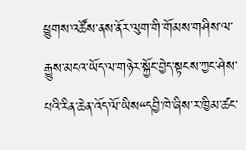ཕྱུགས་འཚོས་ནས་ནོར་ལུག་གི་གོམས་གཤིས་ལ་རྒྱུས་མངའ་ཡོད་ལ་གཉེར་སྐྱོང་བྱེད་སྟངས་ཀྱང་ཤེས་པའི་རིན་ཆེན་འོད་ལོ་ཡིས“དབྱི་ཁེ་ཞིས་ར་ཁྱིམ་ཚང་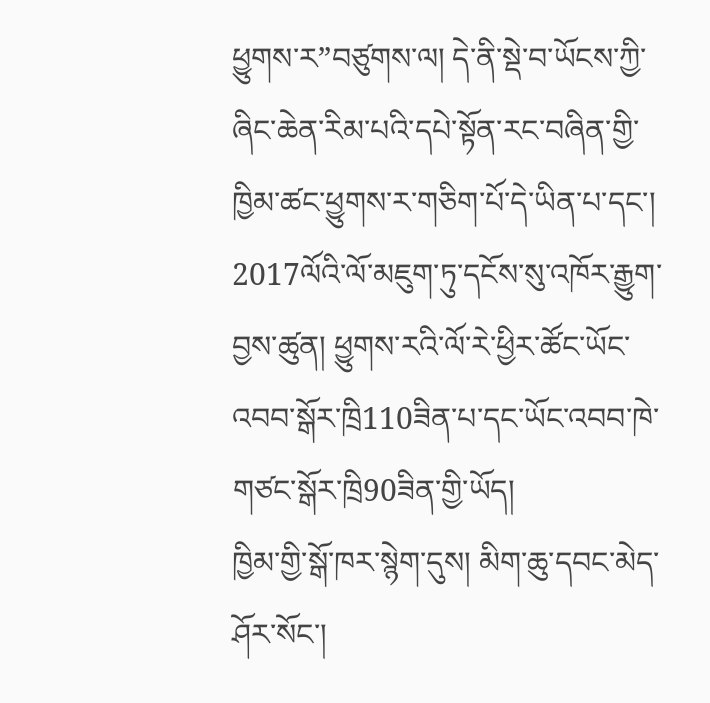ཕྱུགས་ར”བཙུགས་ལ། དེ་ནི་སྡེ་བ་ཡོངས་ཀྱི་ཞིང་ཆེན་རིམ་པའི་དཔེ་སྟོན་རང་བཞིན་གྱི་ཁྱིམ་ཚང་ཕྱུགས་ར་གཅིག་པོ་དེ་ཡིན་པ་དང་། 2017ལོའི་ལོ་མཇུག་ཏུ་དངོས་སུ་འཁོར་རྒྱུག་བྱས་ཚུན། ཕྱུགས་རའི་ལོ་རེ་ཕྱིར་ཚོང་ཡོང་འབབ་སྒོར་ཁྲི110ཟིན་པ་དང་ཡོང་འབབ་ཁེ་གཙང་སྒོར་ཁྲི90ཟིན་གྱི་ཡོད།
ཁྱིམ་གྱི་སྒོ་ཁར་སྙེག་དུས། མིག་ཆུ་དབང་མེད་ཤོར་སོང་།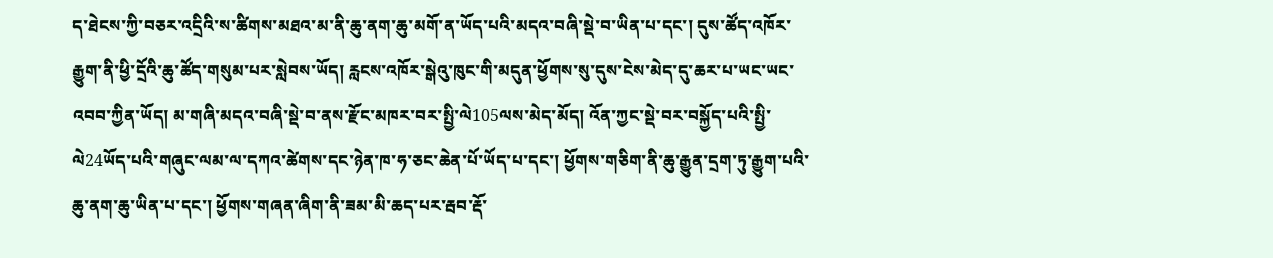ད་ཐེངས་ཀྱི་བཅར་འདྲིའི་ས་ཚིགས་མཐའ་མ་ནི་ཆུ་ནག་ཆུ་མགོ་ན་ཡོད་པའི་མདའ་བཞི་སྡེ་བ་ཡིན་པ་དང་། དུས་ཚོད་འཁོར་རྒྱུག་ནི་ཕྱི་དྲོའི་ཆུ་ཚོད་གསུམ་པར་སླེབས་ཡོད། རླངས་འཁོར་སྒེའུ་ཁུང་གི་མདུན་ཕྱོགས་སུ་དུས་ངེས་མེད་དུ་ཆར་པ་ཡང་ཡང་འབབ་ཀྱིན་ཡོད། མ་གཞི་མདའ་བཞི་སྡེ་བ་ནས་རྫོང་མཁར་བར་སྤྱི་ལེ105ལས་མེད་མོད། འོན་ཀྱང་སྡེ་བར་བསྐྱོད་པའི་སྤྱི་ལེ24ཡོད་པའི་གཞུང་ལམ་ལ་དཀའ་ཚེགས་དང་ཉེན་ཁ་ཧ་ཅང་ཆེན་པོ་ཡོད་པ་དང་། ཕྱོགས་གཅིག་ནི་ཆུ་རྒྱུན་དྲག་ཏུ་རྒྱུག་པའི་ཆུ་ནག་ཆུ་ཡིན་པ་དང་། ཕྱོགས་གཞན་ཞིག་ནི་ཟམ་མི་ཆད་པར་རྦབ་རྡོ་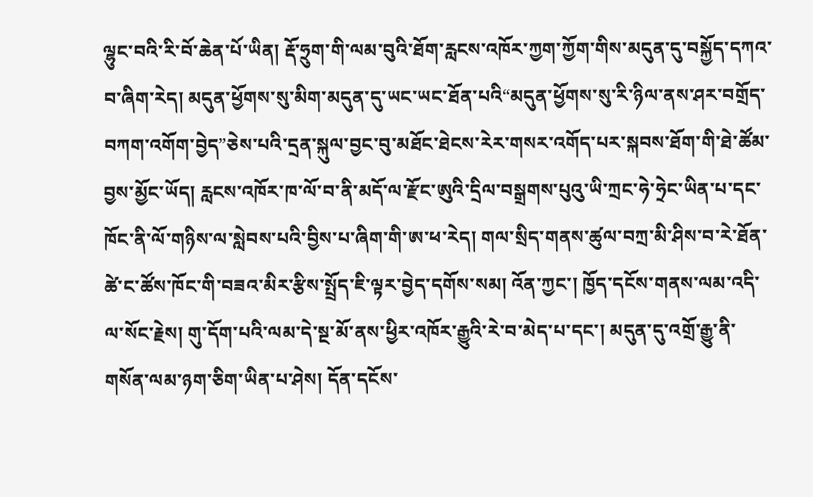ལྷུང་བའི་རི་བོ་ཆེན་པོ་ཡིན། རྡོ་ཧྲུག་གི་ལམ་བུའི་ཐོག་རླངས་འཁོར་ཀྱག་ཀྱོག་གིས་མདུན་དུ་བསྐྱོད་དཀའ་བ་ཞིག་རེད། མདུན་ཕྱོགས་སུ་མིག་མདུན་དུ་ཡང་ཡང་ཐོན་པའི“མདུན་ཕྱོགས་སུ་རི་ཉིལ་ནས་ཤར་བགྲོད་བཀག་འགོག་བྱེད”ཅེས་པའི་དྲན་སྐུལ་བྱང་བུ་མཐོང་ཐེངས་རེར་གསར་འགོད་པར་སྐབས་ཐོག་གི་ཐེ་ཚོམ་བྱས་མྱོང་ཡོད། རླངས་འཁོར་ཁ་ལོ་བ་ནི་མདོ་ལ་རྫོང་ཨུའི་དྲིལ་བསྒྲགས་པུའུ་ཡི་ཀྲང་ཧེ་ཧྲེང་ཡིན་པ་དང་ཁོང་ནི་ལོ་གཉིས་ལ་སླེབས་པའི་བྱིས་པ་ཞིག་གི་ཨ་ཕ་རེད། གལ་སྲིད་གནས་ཚུལ་བཀྲ་མི་ཤིས་བ་རེ་ཐོན་ཚེ་ང་ཚོས་ཁོང་གི་བཟའ་མིར་རྩིས་སྤྲོད་ཇི་ལྟར་བྱེད་དགོས་སམ། འོན་ཀྱང་། ཁྱོད་དངོས་གནས་ལམ་འདི་ལ་སོང་རྗེས། གུ་དོག་པའི་ལམ་དེ་སྔ་མོ་ནས་ཕྱིར་འཁོར་རྒྱུའི་རེ་བ་མེད་པ་དང་། མདུན་དུ་འགྲོ་རྒྱུ་ནི་གསོན་ལམ་ཉག་ཅིག་ཡིན་པ་ཤེས། དོན་དངོས་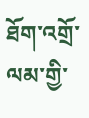ཐོག་འགྲོ་ལམ་གྱི་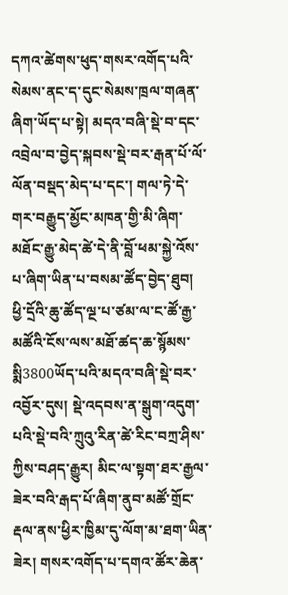དཀའ་ཚེགས་ཕུད་གསར་འགོད་པའི་སེམས་ནང་ད་དུང་སེམས་ཁྲལ་གཞན་ཞིག་ཡོད་པ་སྟེ། མདའ་བཞི་སྡེ་བ་དང་འབྲེལ་བ་བྱེད་སྐབས་སྡེ་བར་རྒན་པོ་ལོ་ལོན་བསྡད་མེད་པ་དང་། གལ་ཏེ་དེ་གར་བརྒྱུད་མྱོང་མཁན་གྱི་མི་ཞིག་མཐོང་རྒྱུ་མེད་ཚེ་དེ་ནི་བློ་ཕམ་སྐྱེ་འོས་པ་ཞིག་ཡིན་པ་བསམ་ཚོད་བྱེད་ཐུབ།
ཕྱི་དྲོའི་ཆུ་ཚོད་ལྔ་པ་ཙམ་ལ་ང་ཚོ་རྒྱ་མཚོའི་ངོས་ལས་མཐོ་ཚད་ཆ་སྙོམས་སྨི3800ཡོད་པའི་མདའ་བཞི་སྡེ་བར་འབྱོར་དུས། སྡེ་འདབས་ན་སྒུག་འདུག་པའི་སྡེ་བའི་ཀྲུའུ་རིན་ཚེ་རིང་བཀྲ་ཤིས་ཀྱིས་བཤད་རྒྱུར། མིང་ལ་སྟག་ཐར་རྒྱལ་ཟེར་བའི་རྒད་པོ་ཞིག་ནུབ་མཚོ་གྲོང་རྡལ་ནས་ཕྱིར་ཁྱིམ་དུ་ལོག་མ་ཐག་ཡིན་ཟེར། གསར་འགོད་པ་དགའ་ཚོར་ཆེན་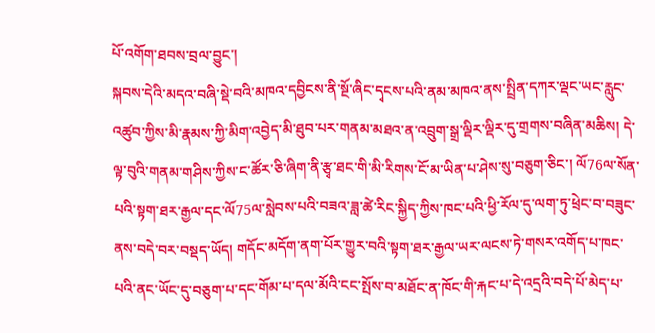པོ་འགོག་ཐབས་བྲལ་བྱུང་།
སྐབས་དེའི་མདའ་བཞི་སྡེ་བའི་མཁའ་དབྱིངས་ནི་སྔོ་ཞིང་དྭངས་པའི་ནམ་མཁའ་ནས་སྤྲིན་དཀར་ལྡང་ཡང་རླུང་འཚུབ་ཀྱིས་མི་རྣམས་ཀྱི་མིག་འབྱེད་མི་ཐུབ་པར་གནམ་མཐའ་ན་འབྲུག་སྒྲ་ལྡིར་ལྡིར་དུ་གྲགས་བཞིན་མཆིས། དེ་ལྟ་བུའི་གནམ་གཤིས་ཀྱིས་ང་ཚོར་ཅི་ཞིག་ནི་རྩྭ་ཐང་གི་མི་རིགས་ངོ་མ་ཡིན་པ་ཤེས་སུ་བཅུག་ཅིང་། ལོ76ལ་སོན་པའི་སྟག་ཐར་རྒྱལ་དང་ལོ75ལ་སླེབས་པའི་བཟའ་ཟླ་ཚེ་རིང་སྐྱིད་ཀྱིས་ཁང་པའི་ཕྱི་རོལ་དུ་ལག་ཏུ་ཕྲེང་བ་བཟུང་ནས་བདེ་བར་བསྡད་ཡོད། གདོང་མདོག་ནག་པོར་གྱུར་བའི་སྟག་ཐར་རྒྱལ་ཡར་ལངས་ཏེ་གསར་འགོད་པ་ཁང་པའི་ནང་ཡོང་དུ་བཅུག་པ་དང་གོམ་པ་དལ་མོའི་ངང་སྤོས་བ་མཐོང་ན་ཁོང་གི་རྐང་པ་དེ་འདྲའི་བདེ་པོ་མེད་པ་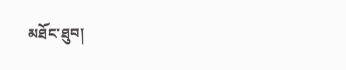མཐོང་ཐུབ།